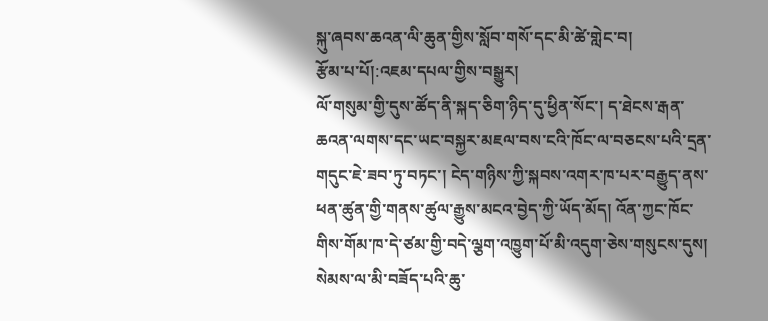སྐུ་ཞབས་ཆའན་ལི་ཆུན་གྱིས་སློབ་གསོ་དང་མི་ཚེ་གླེང་བ།
རྩོམ་པ་པོ།:འཇམ་དཔལ་གྱིས་བསྒྱུར།
ལོ་གསུམ་གྱི་དུས་ཚོད་ནི་སྐད་ཅིག་ཉིད་དུ་ཕྱིན་སོང་། ད་ཐེངས་རྒན་ཆའན་ལགས་དང་ཡང་བསྐྱར་མཇལ་བས་ངའི་ཁོང་ལ་བཅངས་པའི་དྲན་གདུང་ཇེ་ཟབ་ཏུ་བཏང་། ངེད་གཉིས་ཀྱི་སྐབས་འགར་ཁ་པར་བརྒྱུད་ནས་ཕན་ཚུན་གྱི་གནས་ཚུལ་རྒྱུས་མངའ་བྱེད་ཀྱི་ཡོད་མོད། འོན་ཀྱང་ཁོང་གིས་གོམ་ཁ་དེ་ཙམ་གྱི་བདེ་ལྕག་འཁྱུག་པོ་མི་འདུག་ཅེས་གསུངས་དུས། སེམས་ལ་མི་བཟོད་པའི་ཆུ་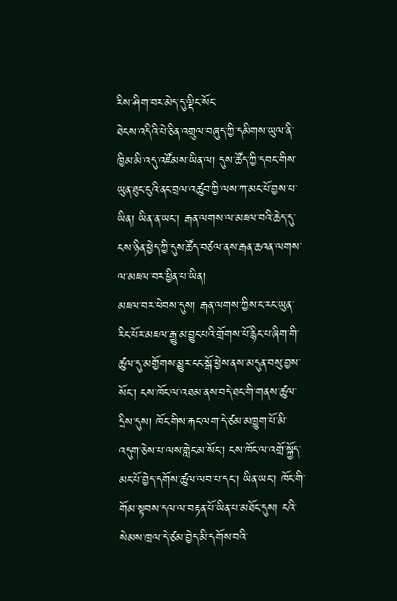རིས་ཤིག་བར་མེད་དུ་ལྡིང་སོང་
ཐེངས་འདིའི་པེ་ཅིན་འགྲུལ་བཞུད་ཀྱི་དམིགས་ཡུལ་ནི་ཁྱིམ་མི་འདུ་འཛོམས་ཡིན་ལ། དུས་ཚོད་ཀྱི་དབང་གིས་ཡུན་ཐུང་ངུའི་ནང་བྲལ་འཚུབ་ཀྱི་ལས་ཀ་མང་པོ་བྱས་པ་ཡིན། ཡིན་ན་ཡང་། རྒན་ལགས་ལ་མཇལ་བའི་ཆེད་དུ་ངས་ཉིན་ཕྱེད་ཀྱི་དུས་ཚོད་བཙལ་ནས་རྒན་ཆའན་ལགས་ལ་མཇལ་བར་ཕྱིན་པ་ཡིན།
མཇལ་བར་ཕེབས་དུས། རྒན་ལགས་ཀྱིས་ང་རང་ཡུན་རིང་པོར་མཇལ་རྒྱུ་མ་བྱུང་པའི་གྲོགས་པོ་རྙིང་པ་ཞིག་གི་ཚུལ་དུ་མགྱོགས་མྱུར་ངང་སྒོ་ཕྱེས་ནས་མདུན་བསུ་བྱས་སོང་། ངས་ཁོང་ལ་འཐམ་ནས་བདེ་ཐང་གི་གནས་ཚུལ་དྲིས་དུས། ཁོང་གིས་རྐང་ལག་དེ་ཙམ་མཁྱུག་པོ་མི་འདུག་ཅེས་པ་ལས་གླེང་མ་སོང་། ངས་ཁོང་ལ་འགྲོ་སྐྱོད་མང་པོ་བྱེད་དགོས་ཚུལ་ལབ་པ་དང་། ཡིན་ཡང་། ཁོང་གི་གོམ་སྟབས་དལ་ལ་བརྟན་པོ་ཡིན་པ་མཐོང་དུས། ངའི་སེམས་ཁྲལ་དེ་ཙམ་བྱེད་མི་དགོས་བའི་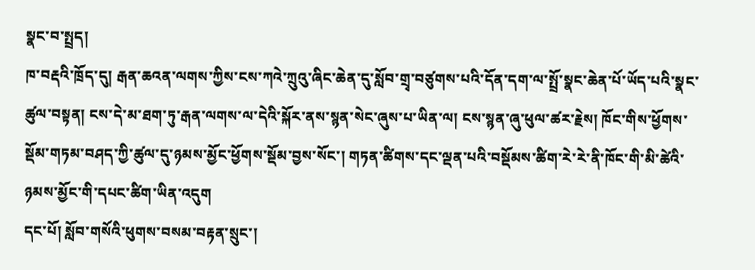སྣང་བ་སྤྲད།
ཁ་བརྡའི་ཁྲོད་དུ། རྒན་ཆའན་ལགས་ཀྱིས་ངས་ཀའེ་ཀྲུའུ་ཞིང་ཆེན་དུ་སློབ་གྲྭ་བཙུགས་པའི་དོན་དག་ལ་སྤྲོ་སྣང་ཆེན་པོ་ཡོད་པའི་སྣང་ཚུལ་བསྟན། ངས་དེ་མ་ཐག་ཏུ་རྒན་ལགས་ལ་དེའི་སྐོར་ནས་སྙན་སེང་ཞུས་པ་ཡིན་ལ། ངས་སྙན་ཞུ་ཕུལ་ཚར་རྗེས། ཁོང་གིས་ཕྱོགས་སྡོམ་གཏམ་བཤད་ཀྱི་ཚུལ་དུ་ཉམས་མྱོང་ཕྱོགས་སྡོམ་བྱས་སོང་། གཏན་ཚིགས་དང་ལྡན་པའི་བསྡོམས་ཚིག་རེ་རེ་ནི་ཁོང་གི་མི་ཚེའི་ཉམས་མྱོང་གི་དཔང་ཚིག་ཡིན་འདུག
དང་པོ། སློབ་གསོའི་ཕུགས་བསམ་བརྟན་སྲུང་།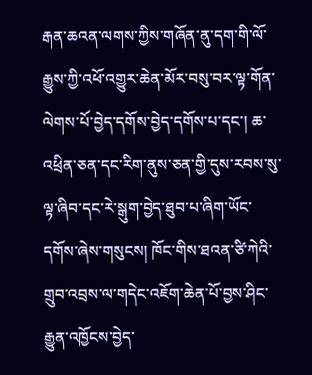རྒན་ཆའན་ལགས་ཀྱིས་གཞོན་ནུ་དག་གི་ལོ་རྒྱུས་ཀྱི་འཕོ་འགྱུར་ཆེན་མོར་བསུ་བར་ལྟ་གོན་ལེགས་པོ་བྱེད་དགོས་བྱེད་དགོས་པ་དང་། ཆ་འཕྲིན་ཅན་དང་རིག་ནུས་ཅན་གྱི་དུས་རབས་སུ་ལྟ་ཞིབ་དང་རེ་སྒུག་བྱེད་ཐུབ་པ་ཞིག་ཡོང་དགོས་ཞེས་གསུངས། ཁོང་གིས་ཐའན་ཙི་ཀེའི་གྲུབ་འབྲས་ལ་གདེང་འཇོག་ཆེན་པོ་བྱས་ཤིང་རྒྱུན་འཁྱོངས་བྱེད་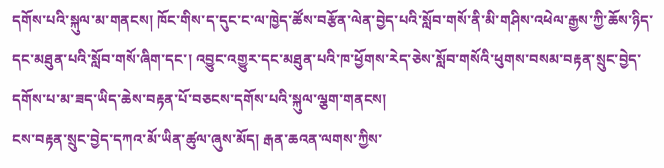དགོས་པའི་སྐུལ་མ་གནངས། ཁོང་གིས་ད་དུང་ང་ལ་ཁྱེད་ཚོས་བརྩོན་ལེན་བྱེད་པའི་སློབ་གསོ་ནི་མི་གཤིས་འཕེལ་རྒྱས་ཀྱི་ཆོས་ཉིད་དང་མཐུན་པའི་སློབ་གསོ་ཞིག་དང་། འབྱུང་འགྱུར་དང་མཐུན་པའི་ཁ་ཕྱོགས་རེད་ཅེས་སློབ་གསོའི་ཕུགས་བསམ་བརྟན་སྲུང་བྱེད་དགོས་པ་མ་ཟད་ཡིད་ཆེས་བརྟན་པོ་བཅངས་དགོས་པའི་སྐུལ་ལྕག་གནངས།
ངས་བརྟན་སྲུང་བྱེད་དཀའ་མོ་ཡིན་ཚུལ་ཞུས་མོད། རྒན་ཆའན་ལགས་ཀྱིས་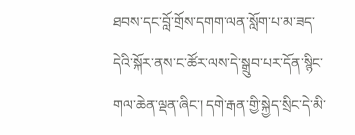ཐབས་དང་བློ་གྲོས་དགག་ལན་སློག་པ་མ་ཟད་དེའི་སྐོར་ནས་ང་ཚོར་ལས་དེ་སྒྲུབ་པར་དོན་སྙིང་གལ་ཆེན་ལྡན་ཞིང་། དགེ་རྒན་གྱི་སྐྱེད་སྲིང་དེ་མི་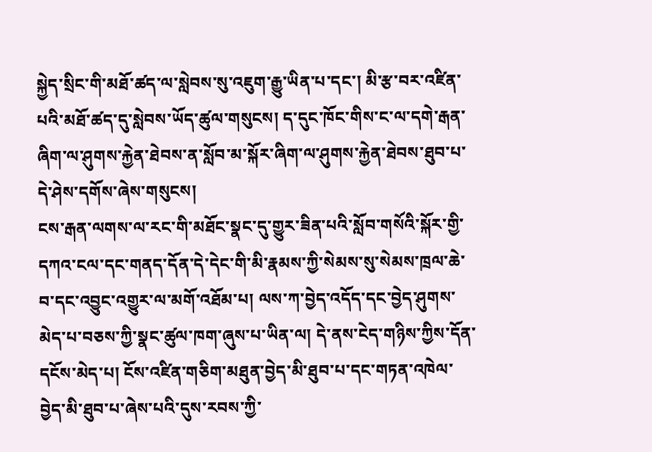སྐྱེད་སྲིང་གི་མཐོ་ཚད་ལ་སླེབས་སུ་འཇུག་རྒྱུ་ཡིན་པ་དང་། མི་རྩ་བར་འཛིན་པའི་མཐོ་ཚད་དུ་སླེབས་ཡོད་ཚུལ་གསུངས། ད་དུང་ཁོང་གིས་ང་ལ་དགེ་རྒན་ཞིག་ལ་ཤུགས་རྐྱེན་ཐེབས་ན་སློབ་མ་སྐོར་ཞིག་ལ་ཤུགས་རྐྱེན་ཐེབས་ཐུབ་པ་དེ་ཤེས་དགོས་ཞེས་གསུངས།
ངས་རྒན་ལགས་ལ་རང་གི་མཐོང་སྣང་དུ་གྱུར་ཟིན་པའི་སློབ་གསོའི་སྐོར་གྱི་དཀའ་ངལ་དང་གནད་དོན་དེ་དེང་གི་མི་རྣམས་ཀྱི་སེམས་སུ་སེམས་ཁྲལ་ཆེ་བ་དང་འབྱུང་འགྱུར་ལ་མགོ་འཐོམ་པ། ལས་ཀ་བྱེད་འདོད་དང་བྱེད་ཤུགས་མེད་པ་བཅས་ཀྱི་སྣང་ཚུལ་ཁག་ཞུས་པ་ཡིན་ལ། དེ་ནས་ངེད་གཉིས་ཀྱིས་དོན་དངོས་མེད་པ། ངོས་འཛིན་གཅིག་མཐུན་བྱེད་མི་ཐུབ་པ་དང་གཏན་འཁེལ་བྱེད་མི་ཐུབ་པ་ཞེས་པའི་དུས་རབས་ཀྱི་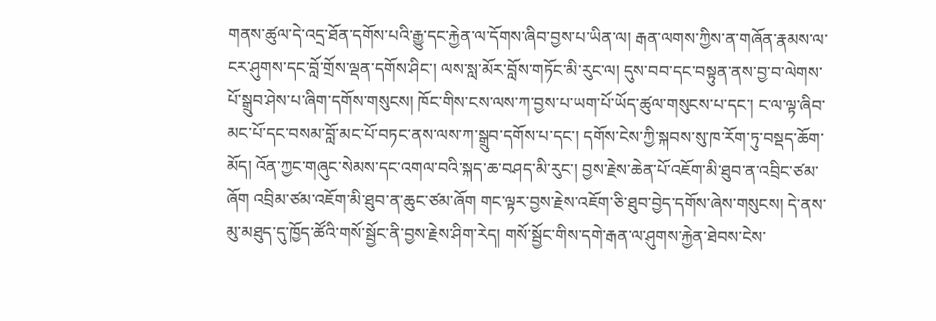གནས་ཚུལ་དེ་འདྲ་ཐོན་དགོས་པའི་རྒྱུ་དང་རྐྱེན་ལ་དོགས་ཞིབ་བྱས་པ་ཡིན་ལ། རྒན་ལགས་ཀྱིས་ན་གཞོན་རྣམས་ལ་ངར་ཤུགས་དང་བློ་གྲོས་ལྡན་དགོས་ཤིང་། ལས་སླ་མོར་བློས་གཏོང་མི་རུང་ལ། དུས་བབ་དང་བསྟུན་ནས་བྱ་བ་ལེགས་པོ་སྒྲུབ་ཤེས་པ་ཞིག་དགོས་གསུངས། ཁོང་གིས་ངས་ལས་ཀ་བྱས་པ་ཡག་པོ་ཡོད་ཚུལ་གསུངས་པ་དང་། ང་ལ་ལྟ་ཞིབ་མང་པོ་དང་བསམ་བློ་མང་པོ་བཏང་ནས་ལས་ཀ་སྒྲུབ་དགོས་པ་དང་། དགོས་ངེས་ཀྱི་སྐབས་སུ་ཁ་རོག་ཏུ་བསྡད་ཆོག་མོད། འོན་ཀྱང་གཞུང་སེམས་དང་འགལ་བའི་སྐད་ཆ་བཤད་མི་རུང་། བྱས་རྗེས་ཆེན་པོ་འཇོག་མི་ཐུབ་ན་འབྲིང་ཙམ་ཞོག འབྲིམ་ཙམ་འཇོག་མི་ཐུབ་ན་ཆུང་ཙམ་ཞོག གང་ལྟར་བྱས་རྗེས་འཇོག་ཅི་ཐུབ་བྱེད་དགོས་ཞེས་གསུངས། དེ་ནས་མུ་མཐུད་དུ་ཁྱོད་ཚོའི་གསོ་སྦྱོང་ནི་བྱས་རྗེས་ཤིག་རེད། གསོ་སྦྱོང་གིས་དགེ་རྒན་ལ་ཤུགས་རྐྱེན་ཐེབས་ངེས་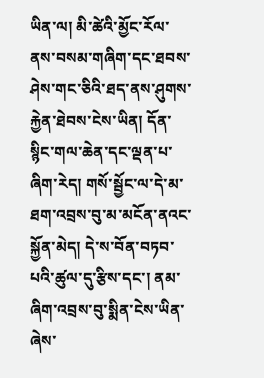ཡིན་ལ། མི་ཚེའི་མྱོང་རོལ་ནས་བསམ་གཞིག་དང་ཐབས་ཤེས་གང་ཅིའི་ཐད་ནས་ཤུགས་རྐྱེན་ཐེབས་ངེས་ཡིན། དོན་སྙིང་གལ་ཆེན་དང་ལྡན་པ་ཞིག་རེད། གསོ་སྦྱོང་ལ་དེ་མ་ཐག་འབྲས་བུ་མ་མངོན་ནའང་སྐྱོན་མེད། དེ་ས་བོན་བཏབ་པའི་ཚུལ་དུ་རྩིས་དང་། ནམ་ཞིག་འབྲས་བུ་སྨིན་ངེས་ཡིན་ཞེས་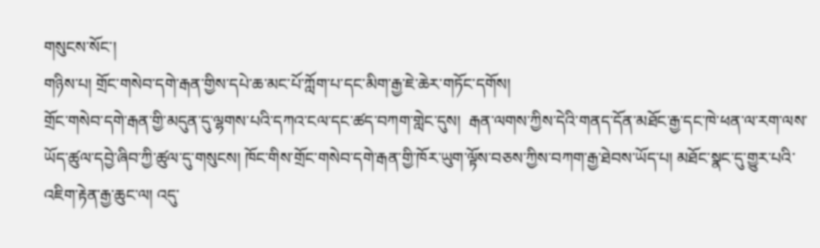གསུངས་སོང་།
གཉིས་པ། གྲོང་གསེབ་དགེ་རྒན་གྱིས་དཔེ་ཆ་མང་པོ་ཀློག་པ་དང་མིག་རྒྱ་ཇེ་ཆེར་གཏོང་དགོས།
གྲོང་གསེབ་དགེ་རྒན་གྱི་མདུན་དུ་ལྷགས་པའི་དཀའ་ངལ་དང་ཚད་བཀག་གླེང་དུས།  རྒན་ལགས་ཀྱིས་དེའི་གནད་དོན་མཐོང་རྒྱ་དང་ཁེ་ཕན་ལ་རག་ལས་ཡོད་ཚུལ་དབྱེ་ཞིབ་ཀྱི་ཚུལ་དུ་གསུངས། ཁོང་གིས་གྲོང་གསེབ་དགེ་རྒན་གྱི་ཁོར་ཡུག་ལྟོས་བཅས་ཀྱིས་བཀག་རྒྱ་ཐེབས་ཡོད་པ། མཐོང་སྣང་དུ་གྱུར་པའི་འཇིག་རྟེན་རྒྱ་ཆུང་ལ། འདུ་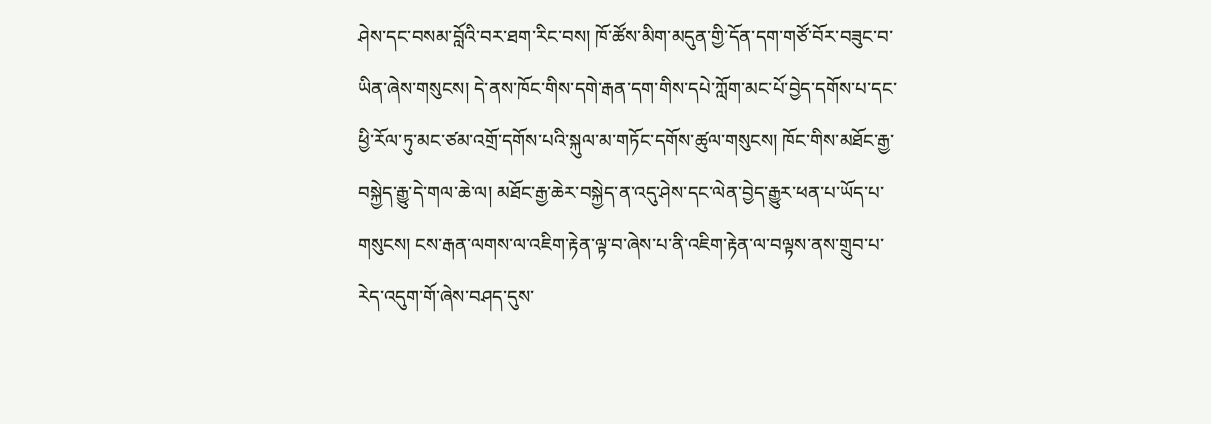ཤེས་དང་བསམ་བློའི་བར་ཐག་རིང་བས། ཁོ་ཚོས་མིག་མདུན་གྱི་དོན་དག་གཙོ་བོར་བཟུང་བ་ཡིན་ཞེས་གསུངས། དེ་ནས་ཁོང་གིས་དགེ་རྒན་དག་གིས་དཔེ་ཀློག་མང་པོ་བྱེད་དགོས་པ་དང་ཕྱི་རོལ་ཏུ་མང་ཙམ་འགྲོ་དགོས་པའི་སྐུལ་མ་གཏོང་དགོས་ཚུལ་གསུངས། ཁོང་གིས་མཐོང་རྒྱ་བསྐྱེད་རྒྱུ་དེ་གལ་ཆེ་ལ། མཐོང་རྒྱ་ཆེར་བསྐྱེད་ན་འདུ་ཤེས་དང་ལེན་བྱེད་རྒྱུར་ཕན་པ་ཡོད་པ་གསུངས། ངས་རྒན་ལགས་ལ་འཇིག་རྟེན་ལྟ་བ་ཞེས་པ་ནི་འཇིག་རྟེན་ལ་བལྟས་ནས་གྲུབ་པ་རེད་འདུག་གོ་ཞེས་བཤད་དུས་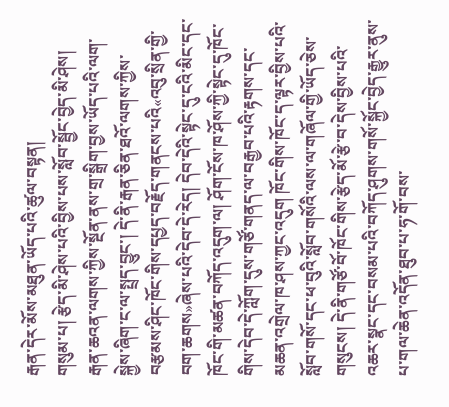རྒན་དེར་མོས་མཐུན་ཡོད་པའི་ཚུལ་བསྟན།
གསུམ་པ། རྩེད་མི་ཤེས་པའི་བྱིས་པས་སློབ་སྦྱོང་བྱེད་མི་ཤེས།
རྒན་ཆའན་ལགས་ཀྱིས་སྔོན་ནས་གྲ་སྒྲིག་བྱས་ཡོད་པའི་ལག་སྐྱེས་ཞིག་ང་ལ་སྤྲད་བྱུང་། དེ་ནི་རྒན་ཅིན་ཐའོ་ལགས་ཀྱིས་བརྩམས་ཤིང་ཁོང་གིས་དཔྱད་བརྗོད་གནངས་པའི«འབུ་སྲིན་གྱི་བག་ཆགས»ཞེས་པའི་དེབ་དེ་རེད། དེབ་དེའི་སྟེང་དུ་ངའི་མིང་དང་ཁོང་གི་མཚན་བཀོད་འདུག་ལ། ཤོག་ངོས་ཁ་ཤོས་ཀྱི་སྟེང་དུ་ཁོང་གིས་དེབ་དེ་ཀློག་དུས་གཙོ་གནད་ལ་བརྒྱབ་པའི་རྟགས་དང་མཆན་འགྲེལ་ཁ་ཤས་ཀྱང་འདུག ཁོང་གིས་ཁོང་ད་ལྟར་བྱིས་པའི་སློབ་གསོ་དང་ཕ་བུའི་སློབ་གསོའི་ལས་ལ་གཞོལ་གྱི་ཡོད་ཅེས་གསུངས། དེ་ནི་གཙོ་བོ་ཁོང་གིས་རྩེད་མོ་རྩེ་བ་དེས་བྱིས་པའི་འཆར་སྣང་དང་བསམ་པའི་བཀོད་ཤུགས་གསོ་སྐྱོང་བྱེད་རྒྱུར་ནུས་པ་གལ་ཆེན་འདོན་ཐུབ་པ་ཧ་གོ་བས་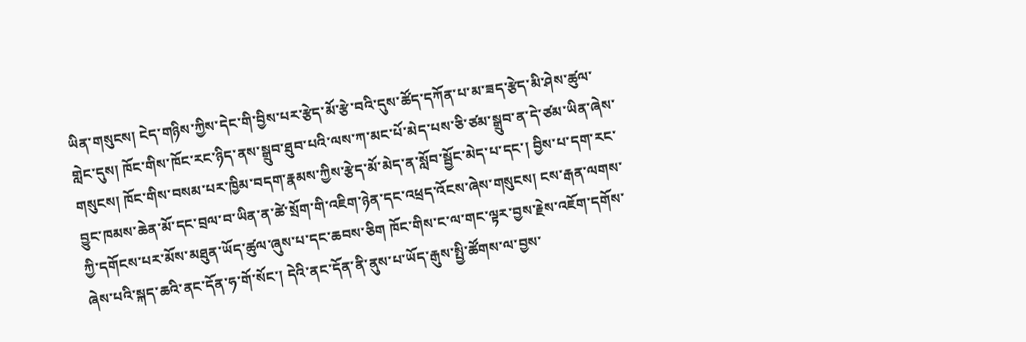ཡིན་གསུངས། ངེད་གཉིས་ཀྱིས་དེང་གི་བྱིས་པར་རྩེད་མོ་རྩེ་བའི་དུས་ཚོད་དཀོན་པ་མ་ཟད་རྩེད་མི་ཤེས་ཚུལ་གླེང་དུས། ཁོང་གིས་ཁོང་རང་ཉིད་ནས་སྒྲུབ་ཐུབ་པའི་ལས་ཀ་མང་པོ་མེད་པས་ཅི་ཙམ་སྒྲུབ་ན་དེ་ཙམ་ཡིན་ཞེས་གསུངས། ཁོང་གིས་བསམ་པར་ཁྱིམ་བདག་རྣམས་ཀྱིས་རྩེད་མོ་མེད་ན་སློབ་སྦྱོང་མེད་པ་དང་། བྱིས་པ་དག་རང་བྱུང་ཁམས་ཆེན་མོ་དང་བྲལ་བ་ཡིན་ན་ཚེ་སྲོག་གི་འཇིག་ཉེན་དང་འཕྲད་འོངས་ཞེས་གསུངས། ངས་རྒན་ལགས་ཀྱི་དགོངས་པར་མོས་མཐུན་ཡོད་ཚུལ་ཞུས་པ་དང་ཆབས་ཅིག ཁོང་གིས་ང་ལ་གང་ལྟར་བྱས་རྗེས་འཇོག་དགོས་ཞེས་པའི་སྐད་ཆའི་ནང་དོན་ཧ་གོ་སོང་། དེའི་ནང་དོན་ནི་ནུས་པ་ཡོད་རྒུས་སྤྱི་ཚོགས་ལ་བྱས་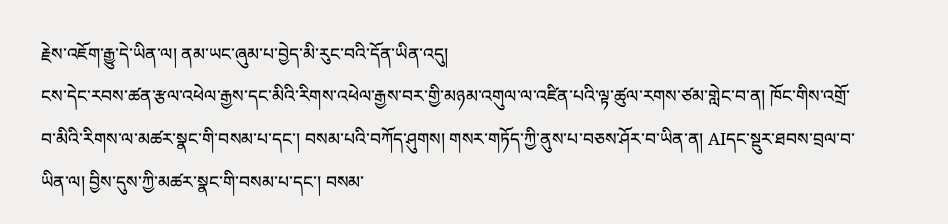རྗེས་འཇོག་རྒྱུ་དེ་ཡིན་ལ། ནམ་ཡང་ཞུམ་པ་བྱེད་མི་རུང་བའི་དོན་ཡིན་འདུ།
ངས་དེང་རབས་ཚན་རྩལ་འཕེལ་རྒྱས་དང་མིའི་རིགས་འཕེལ་རྒྱས་བར་གྱི་མཉམ་འགུལ་ལ་འཛིན་པའི་ལྟ་ཚུལ་རགས་ཙམ་གླེང་བ་ན། ཁོང་གིས་འགྲོ་བ་མིའི་རིགས་ལ་མཚར་སྣང་གི་བསམ་པ་དང་། བསམ་པའི་བཀོད་ཤུགས། གསར་གཏོད་ཀྱི་ནུས་པ་བཅས་ཤོར་བ་ཡིན་ན། AIདང་སྡུར་ཐབས་བྲལ་བ་ཡིན་ལ། བྱིས་དུས་ཀྱི་མཚར་སྣང་གི་བསམ་པ་དང་། བསམ་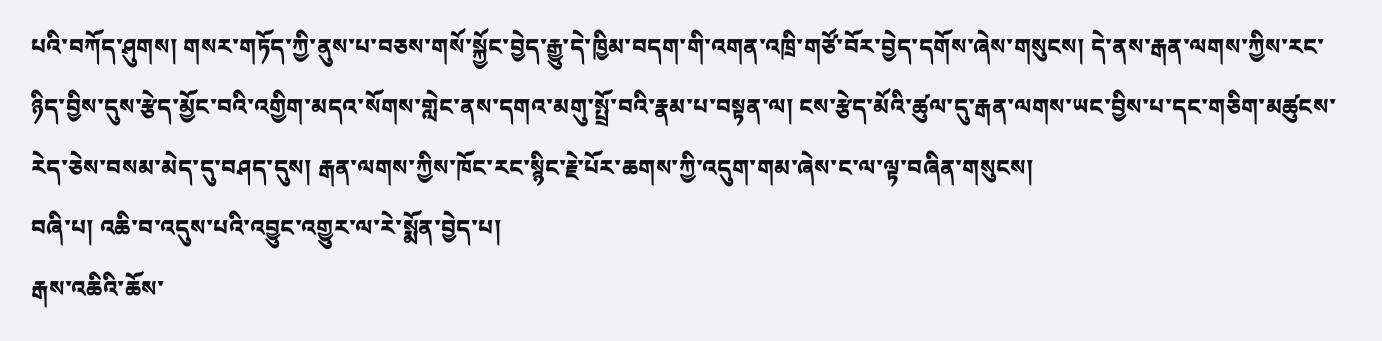པའི་བཀོད་ཤུགས། གསར་གཏོད་ཀྱི་ནུས་པ་བཅས་གསོ་སྐྱོང་བྱེད་རྒྱུ་དེ་ཁྱིམ་བདག་གི་འགན་འཁྲི་གཙོ་བོར་བྱེད་དགོས་ཞེས་གསུངས། དེ་ནས་རྒན་ལགས་ཀྱིས་རང་ཉིད་བྱིས་དུས་རྩེད་མྱོང་བའི་འགྱིག་མདའ་སོགས་གླེང་ནས་དགའ་མགུ་སྤྲོ་བའི་རྣམ་པ་བསྟན་ལ། ངས་རྩེད་མོའི་ཚུལ་དུ་རྒན་ལགས་ཡང་བྱིས་པ་དང་གཅིག་མཚུངས་རེད་ཅེས་བསམ་མེད་དུ་བཤད་དུས། རྒན་ལགས་ཀྱིས་ཁོང་རང་སྙིང་རྗེ་པོར་ཆགས་ཀྱི་འདུག་གམ་ཞེས་ང་ལ་ལྟ་བཞིན་གསུངས།
བཞི་པ། འཆི་བ་འདུས་པའི་འབྱུང་འགྱུར་ལ་རེ་སྨོན་བྱེད་པ།
རྒས་འཆིའི་ཆོས་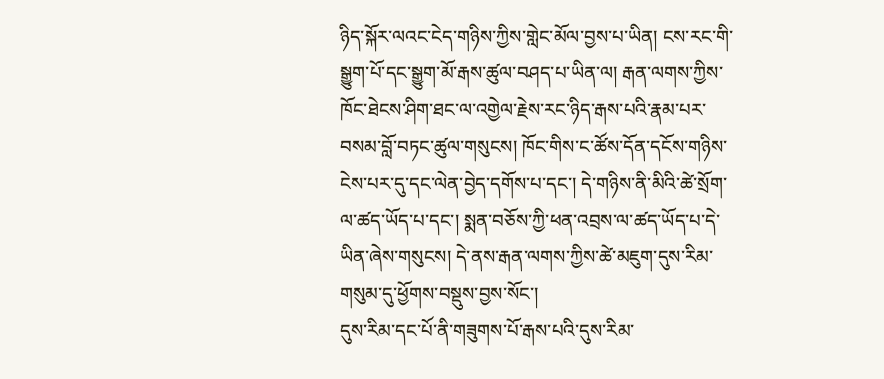ཉིད་སྐོར་ལའང་ངེད་གཉིས་ཀྱིས་གླེང་མོལ་བྱས་པ་ཡིན། ངས་རང་གི་སྒྱུག་པོ་དང་སྒྱུག་མོ་རྒས་ཚུལ་བཤད་པ་ཡིན་ལ། རྒན་ལགས་ཀྱིས་ཁོང་ཐེངས་ཤིག་ཐང་ལ་འགྱེལ་རྗེས་རང་ཉིད་རྒས་པའི་རྣམ་པར་བསམ་བློ་བཏང་ཚུལ་གསུངས། ཁོང་གིས་ང་ཚོས་དོན་དངོས་གཉིས་ངེས་པར་དུ་དང་ལེན་བྱེད་དགོས་པ་དང་། དེ་གཉིས་ནི་མིའི་ཚེ་སྲོག་ལ་ཚད་ཡོད་པ་དང་། སྨན་བཅོས་ཀྱི་ཕན་འབྲས་ལ་ཚད་ཡོད་པ་དེ་ཡིན་ཞེས་གསུངས། དེ་ནས་རྒན་ལགས་ཀྱིས་ཚེ་མཇུག་དུས་རིམ་གསུམ་དུ་ཕྱོགས་བསྡུས་བྱས་སོང་།
དུས་རིམ་དང་པོ་ནི་གཟུགས་པོ་རྒས་པའི་དུས་རིམ་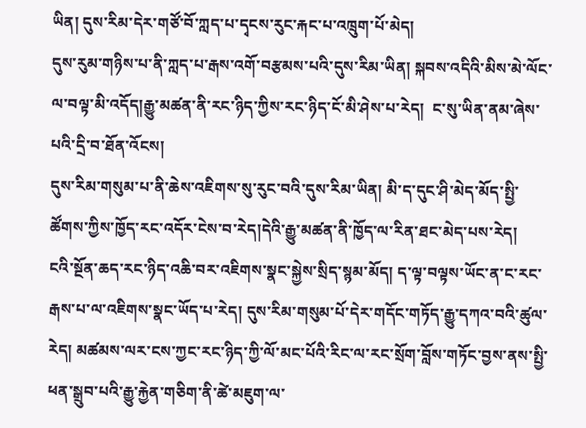ཡིན། དུས་རིམ་དེར་གཙོ་བོ་ཀླད་པ་དྭངས་རུང་རྐང་པ་འཁྲུག་པོ་མེད།
དུས་རུམ་གཉིས་པ་ནི་ཀླད་པ་རྒས་འགོ་བརྩམས་པའི་དུས་རིམ་ཡིན། སྐབས་འདིའི་མིས་མེ་ལོང་ལ་བལྟ་མི་འདོད།རྒྱུ་མཚན་ནི་རང་ཉིད་ཀྱིས་རང་ཉིད་ངོ་མི་ཤེས་པ་རེད།  ང་སུ་ཡིན་ནམ་ཞེས་པའི་དྲི་བ་ཐོན་འོངས།
དུས་རིམ་གསུམ་པ་ནི་ཆེས་འཇིགས་སུ་རུང་བའི་དུས་རིམ་ཡིན། མི་ད་དུང་ཤི་མེད་མོད་སྤྱི་ཚོགས་ཀྱིས་ཁྱོད་རང་འདོར་ངེས་བ་རེད།དེའི་རྒྱུ་མཚན་ནི་ཁྱོད་ལ་རིན་ཐང་མེད་པས་རེད།
ངའི་སྔོན་ཆད་རང་ཉིད་འཆི་བར་འཇིགས་སྣང་སྐྱེས་སྲིད་སྙམ་མོད། ད་ལྟ་བལྟས་ཡོང་ན་ང་རང་རྒས་པ་ལ་འཇིགས་སྣང་ཡོད་པ་རེད། དུས་རིམ་གསུམ་པོ་དེར་གདོང་གཏོད་རྒྱུ་དཀའ་བའི་ཚུལ་རེད། མཚམས་ལར་ངས་ཀྱང་རང་ཉིད་ཀྱི་ལོ་མང་པོའི་རིང་ལ་རང་སྲོག་བློས་གཏོང་བྱས་ནས་སྤྱི་ཕན་སྒྲུབ་པའི་རྒྱུ་རྐྱེན་གཅིག་ནི་ཚེ་མཇུག་ལ་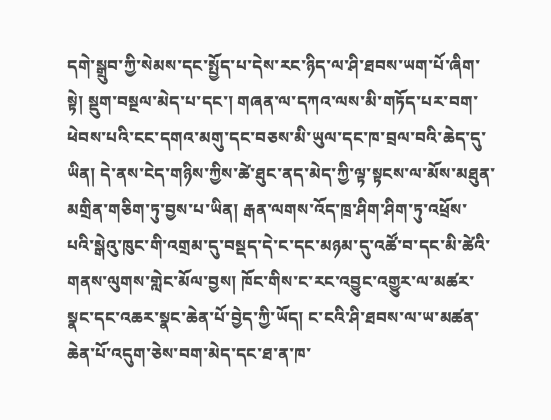དགེ་སྒྲུབ་ཀྱི་སེམས་དང་སྤྱོད་པ་དེས་རང་ཉིད་ལ་ཤི་ཐབས་ཡག་པོ་ཞིག་སྟེ། སྡུག་བསྔལ་མེད་པ་དང་། གཞན་ལ་དཀའ་ལས་མི་གཏོད་པར་བག་ཕེབས་པའི་ངང་དགའ་མགུ་དང་བཅས་མི་ཡུལ་དང་ཁ་བྲལ་བའི་ཆེད་དུ་ཡིན། དེ་ནས་ངེད་གཉིས་ཀྱིས་ཚེ་ཐུང་ནད་མེད་ཀྱི་ལྟ་སྟངས་ལ་མོས་མཐུན་མགྲིན་གཅིག་ཏུ་བྱས་པ་ཡིན། རྒན་ལགས་འོད་ཁྲ་ཤིག་ཤིག་ཏུ་འཕྲོས་པའི་སྒེའུ་ཁུང་གི་འགྲམ་དུ་བསྡད་དེ་ང་དང་མཉམ་དུ་འཚོ་བ་དང་མི་ཚེའི་གནས་ལུགས་གླེང་མོལ་བྱས། ཁོང་གིས་ང་རང་འབྱུང་འགྱུར་ལ་མཚར་སྣང་དང་འཆར་སྣང་ཆེན་པོ་བྱེད་ཀྱི་ཡོད། ང་ངའི་ཤི་ཐབས་ལ་ཡ་མཚན་ཆེན་པོ་འདུག་ཅེས་བག་མེད་དང་ཐ་ན་ཁ་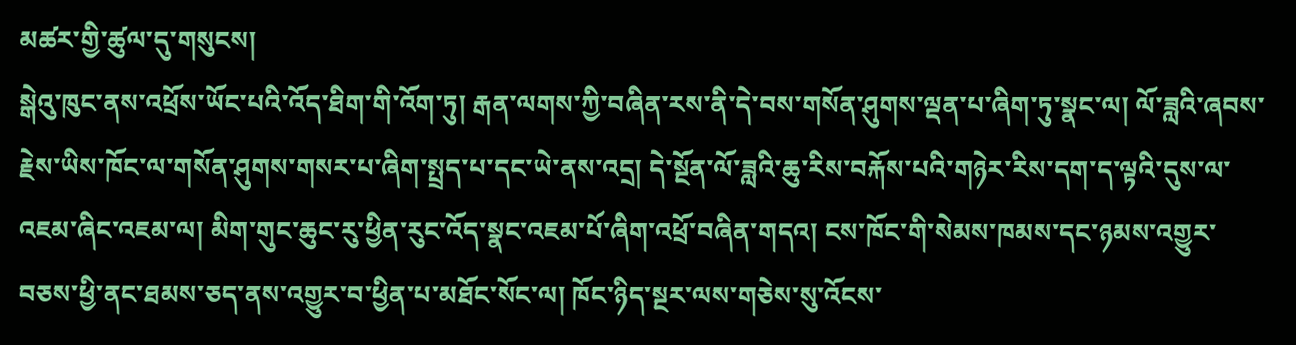མཚར་གྱི་ཚུལ་དུ་གསུངས།
སྒེའུ་ཁུང་ནས་འཕྲོས་ཡོང་པའི་འོད་ཐིག་གི་འོག་ཏུ། རྒན་ལགས་ཀྱི་བཞིན་རས་ནི་དེ་བས་གསོན་ཤུགས་ལྡན་པ་ཞིག་ཏུ་སྣང་ལ། ལོ་ཟླའི་ཞབས་རྗེས་ཡིས་ཁོང་ལ་གསོན་ཤུགས་གསར་པ་ཞིག་སྤྲད་པ་དང་ཡེ་ནས་འདྲ། དེ་སྔོན་ལོ་ཟླའི་ཆུ་རིས་བརྐོས་པའི་གཉེར་རིས་དག་ད་ལྟའི་དུས་ལ་འཇམ་ཞིང་འཇམ་ལ། མིག་གུང་ཆུང་རུ་ཕྱིན་རུང་འོད་སྣང་འཇམ་པོ་ཞིག་འཕྲོ་བཞིན་གདའ། ངས་ཁོང་གི་སེམས་ཁམས་དང་ཉམས་འགྱུར་བཅས་ཕྱི་ནང་ཐམས་ཅད་ནས་འགྱུར་བ་ཕྱིན་པ་མཐོང་སོང་ལ། ཁོང་ཉིད་སྔར་ལས་གཅེས་སུ་འོངས་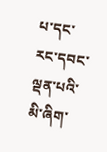པ་དང་རང་དབང་ལྡན་པའི་མི་ཞིག་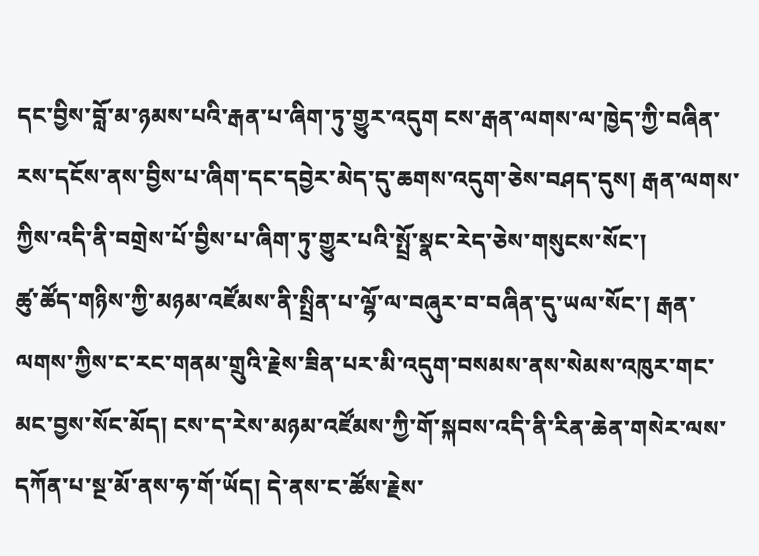དང་བྱིས་བློ་མ་ཉམས་པའི་རྒན་པ་ཞིག་ཏུ་གྱུར་འདུག ངས་རྒན་ལགས་ལ་ཁྱེད་ཀྱི་བཞིན་རས་དངོས་ནས་བྱིས་པ་ཞིག་དང་དབྱེར་མེད་དུ་ཆགས་འདུག་ཅེས་བཤད་དུས། རྒན་ལགས་ཀྱིས་འདི་ནི་བགྲེས་པོ་བྱིས་པ་ཞིག་ཏུ་གྱུར་པའི་སྤྲོ་སྣང་རེད་ཅེས་གསུངས་སོང་།
ཚུ་ཚོད་གཉིས་ཀྱི་མཉམ་འཛོམས་ནི་སྤྲིན་པ་ལྷོ་ལ་བཞུར་བ་བཞིན་དུ་ཡལ་སོང་། རྒན་ལགས་ཀྱིས་ང་རང་གནམ་གྲུའི་རྗེས་ཟིན་པར་མི་འདུག་བསམས་ནས་སེམས་འཁུར་གང་མང་བྱས་སོང་མོད། ངས་ད་རེས་མཉམ་འཛོམས་ཀྱི་གོ་སྐབས་འདི་ནི་རིན་ཆེན་གསེར་ལས་དཀོན་པ་སྔ་མོ་ནས་ཧ་གོ་ཡོད། དེ་ནས་ང་ཚོས་རྗེས་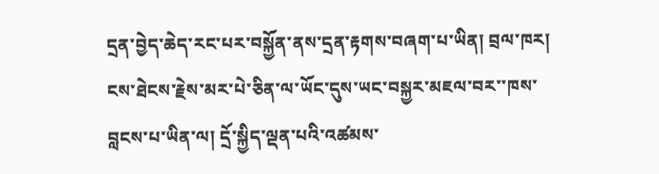དྲན་བྱེད་ཆེད་རང་པར་བསྐྱོན་ནས་དྲན་རྟགས་བཞག་པ་ཡིན། བྲལ་ཁར། ངས་ཐེངས་རྗེས་མར་པེ་ཅིན་ལ་ཡོང་དུས་ཡང་བསྐྱར་མཇལ་བར་་ཁས་བླངས་པ་ཡིན་ལ། དྲོ་སྐྱིད་ལྡན་པའི་འཚམས་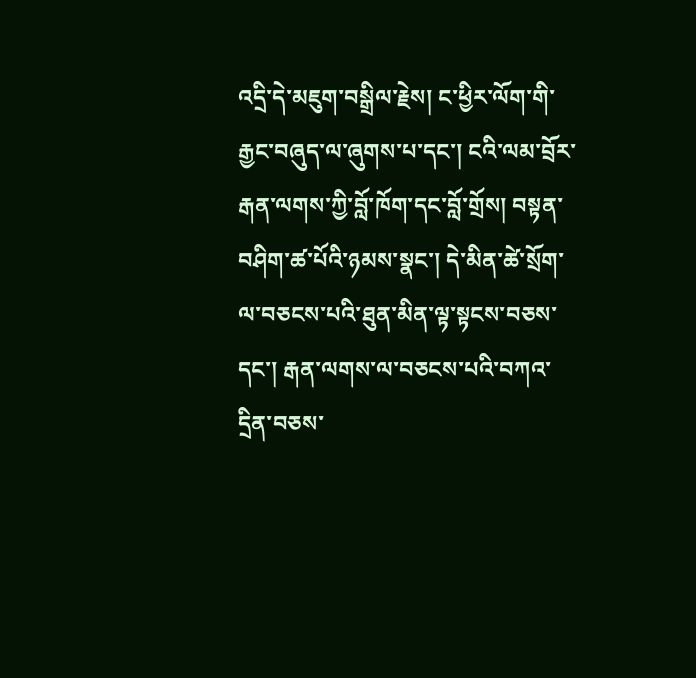འདྲི་དེ་མཇུག་བསྒྲིལ་རྗེས། ང་ཕྱིར་ལོག་གི་རྒྱང་བཞུད་ལ་ཞུགས་པ་དང་། ངའི་ལམ་བྲོར་རྒན་ལགས་ཀྱི་བློ་ཁོག་དང་བློ་གྲོས། བསྟན་བཤིག་ཚ་པོའི་ཉམས་སྣང་། དེ་མིན་ཚེ་སྲོག་ལ་བཅངས་པའི་ཐུན་མིན་ལྟ་སྟངས་བཅས་དང་། རྒན་ལགས་ལ་བཅངས་པའི་བཀའ་དྲིན་བཅས་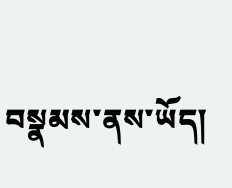བསྣམས་ནས་ཡོད།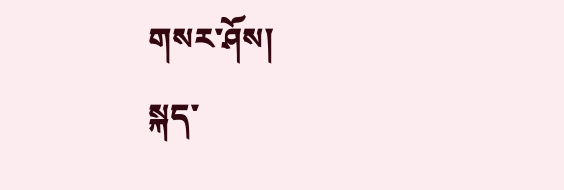གསར་ཤོས།
སྐད་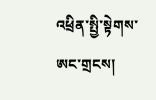འཕྲིན་སྤྱི་སྟེགས་ཨང་གྲངས།